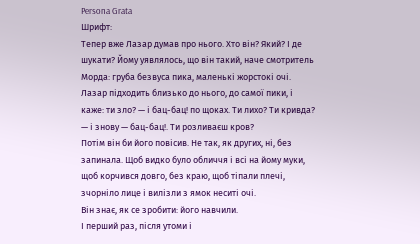Persona Grata
Шрифт:
Тепер вже Лазар думав про нього. Хто він? Який? І де шукати? Йому уявлялось, що він такий, наче смотритель Морда: груба безвуса пика, маленькі жорстокі очі. Лазар підходить близько до нього, до самої пики, і каже: ти зло? — і бац-бац! по щоках. Ти лихо? Ти кривда? — і знову — бац-бац!. Ти розливаєш кров?
Потім він би його повісив. Не так, як других, ні, без запинала. Щоб видко було обличчя і всі на йому муки, щоб корчився довго, без краю, щоб тіпали плечі, зчорніло лице і вилізли з ямок неситі очі.
Він знає, як се зробити: його навчили.
І перший раз, після утоми і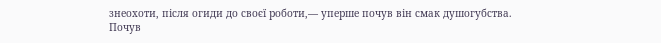знеохоти, після огиди до своєї роботи,— уперше почув він смак душогубства.
Почув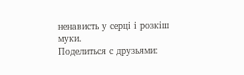ненависть у серці і розкіш муки.
Поделиться с друзьями: